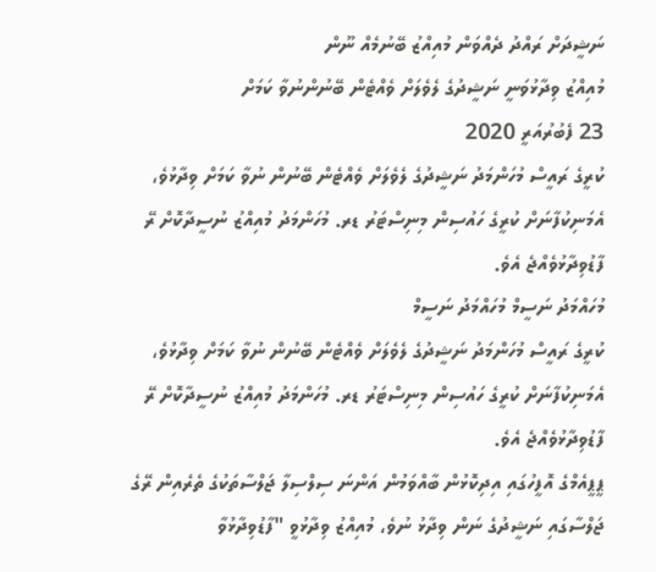ނަޝީދަށް ރައްދު ދެއްވަން މުއިއްޒު ބޭނުމެއް ނޫން
މުއިއްޒު ވިދާޅުވަނީ ނަޝީދުގެ ލެވެލަށް ވެއްޓެން ބޭނުންނުވާ ކަމަށް
23 ފެބުރުއަރީ 2020
ކުރީގެ ރައީސް މުހަންމަދު ނަޝީދުގެ ލެވެލަށް ވެއްޓެން ބޭނުން ނުވާ ކަމަށް ވިދާޅުވެ، އެމަނިކުފާނަށް ކުރީގެ ހައުސިން މިނިސްޓަރު ޑރ. މުހަންމަދު މުއިއްޒު ނުސީދާކޮށް ރޭ ފާޑުވިދާޅުވެއްޖެ އެވެ.
މުހައްމަދު ނަސީމް މުހައްމަދު ނަސީމް
ކުރީގެ ރައީސް މުހަންމަދު ނަޝީދުގެ ލެވެލަށް ވެއްޓެން ބޭނުން ނުވާ ކަމަށް ވިދާޅުވެ، އެމަނިކުފާނަށް ކުރީގެ ހައުސިން މިނިސްޓަރު ޑރ. މުހަންމަދު މުއިއްޒު ނުސީދާކޮށް ރޭ ފާޑުވިދާޅުވެއްޖެ އެވެ.
ޕީޕީއެމްގެ އޮފީހުގައި އިދިކޮޅުން ބާއްވަމުން އަންނަ ސިލްސިލާ ޖަލްސާތަކުގެ ތެރެއިން ރޭގެ ޖަލްސާގައި ނަޝީދުގެ ނަން ވިދާޅު ނުވެ، މުއިއްޒު ވިދާޅުވީ "ފާޑުވިދާޅުވާ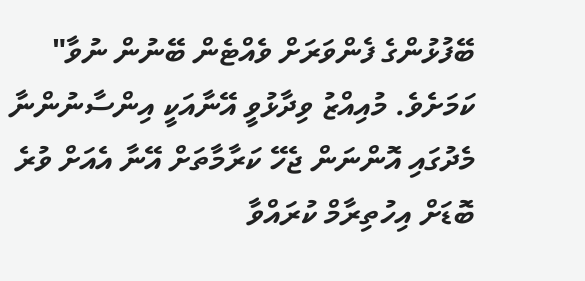ބޭފުޅުންގެ ފެންވަރަށް ވެއްޓެން ބޭނުން ނުވާ" ކަމަށެވެ. މުއިއްޒު ވިދާޅުވީ އޭނާއަކީ އިންސާނުންނާ މެދުގައި އޮންނަން ޖެހޭ ކަރާމާތަށް އޭނާ އެއަށް ވުރެ ބޮޑަށް އިހުތިރާމް ކުރައްވާ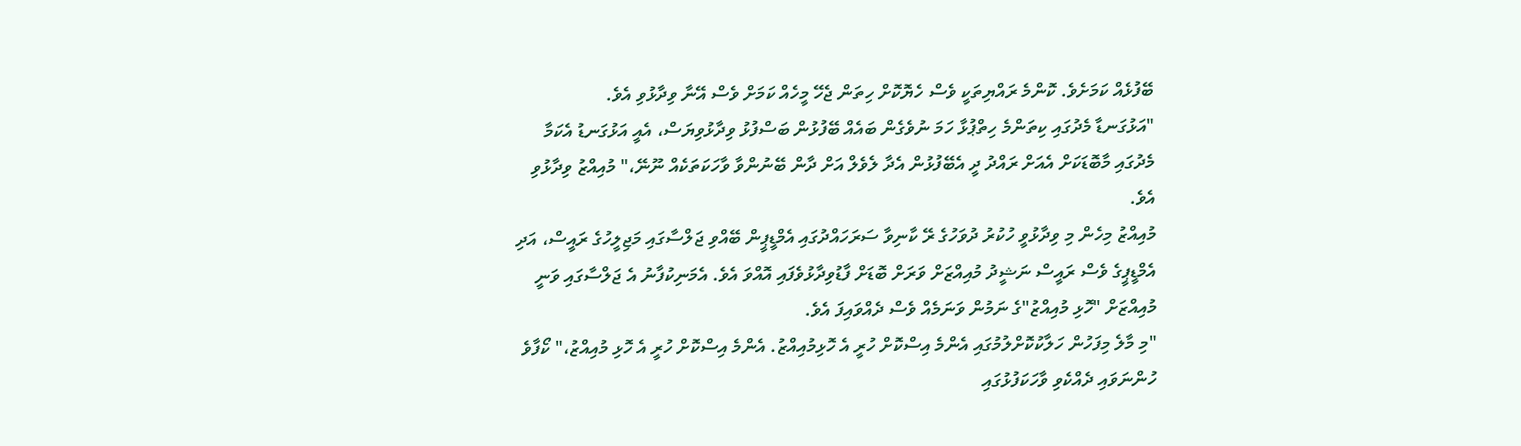ބޭފުޅެއް ކަމަށެވެ. ކޮންމެ ރައްޔިތަކީ ވެސް ހެޔޮކޮށް ހިތަން ޖެހޭ މީހެއް ކަމަށް ވެސް އޭނާ ވިދާޅުވި އެވެ.
"އަޅުގަނޑާ މެދުގައި ކިތަންމެ ހިތްޕުޅާ ހަމަ ނުވެގެން ބައެއް ބޭފުޅުން ބަސްފުޅު ވިދާޅުވިޔަސް، އެއީ އަޅުގަނޑު އެކަމާ މެދުގައި މާބޮޑަކަށް އެއަށް ރައްދު ދީ އެބޭފުޅުން އެދާ ލެވެލް އަށް ދާން ބޭނުންވާ ވާހަކަތަކެއް ނޫނޭ،" މުއިއްޒު ވިދާޅުވި އެވެ.
މުއިއްޒު މިހެން މި ވިދާޅުވީ ހުކުރު ދުވަހުގެ ރޭ ކާނިވާ ސަރަހައްދުގައި އެމްޑީޕީން ބޭއްވި ޖަލްސާގައި މަޖިލީހުގެ ރައީސް، އަދި އެމްޑީޕީގެ ވެސް ރައީސް ނަޝީދު މުއިއްޒަށް ވަރަށް ބޮޑަށް ފާޑުވިދާޅުވެފައި އޮއްވަ އެވެ. އެމަނިކުފާނު އެ ޖަލްސާގައި ވަނީ މުއިއްޒަށް "ހޮޅި މުއިއްޒު"ގެ ނަމުން ވަނަމެއް ވެސް ދެއްވައިފަ އެވެ.
"މި މާލެ މިފަހުން ހަލާކުކޮށްލުމުގައި އެންމެ އިސްކޮށް ހުރީ އެ ހޮޅިމުއިއްޒު. އެންމެ އިސްކޮށް ހުރީ އެ ހޮޅި މުއިއްޒު،" ކޯފާވެ ހުންނަވައި ދެއްކެވި ވާހަކަފުޅުގައި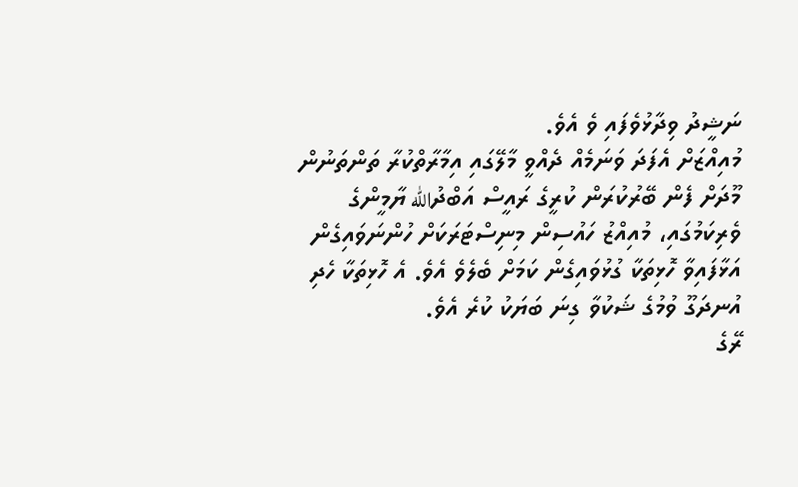ނަޝީދު ވިދާޅުވެފައި ވެ އެވެ.
މުއިއްޒަށް އެފަދަ ވަނަމެއް ދެއްވީ މާލޭގައި އިމާރާތްކުރާ ތަންތަނުން މޫދަށް ފެން ބޭރުކުރަން ކުރީގެ ރައީސް އަބްދުالله ޔާމީންގެ ވެރިކަމުގައި، މުއިއްޒު ހައުސިން މިނިސްޓަރަކަށް ހުންނަވައިގެން އަޅާފައިވާ ހޮޅިތަކާ ގުޅުވައިގެން ކަމަށް ބެލެވެ އެވެ. އެ ހޮޅިތަކާ ހެދި އުނދަގޫ ވުމުގެ ޝަކުވާ ގިނަ ބަޔަކު ކުރެ އެވެ.
ރޭގެ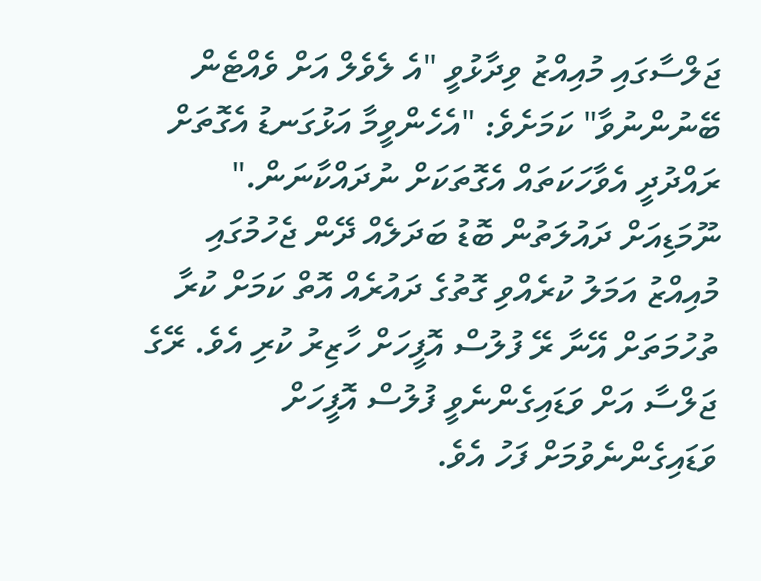ޖަލްސާގައި މުއިއްޒު ވިދާޅުވީ "އެ ލެވެލް އަށް ވެއްޓެން ބޭނުންނުވާ" ކަމަށެވެ: "އެހެންވީމާ އަޅުގަނޑު އެގޮތަށް ރައްދުދީ އެވާހަކަތައް އެގޮތަކަށް ނުދައްކާނަން."
ނޫމަޑިއަށް ދައުލަތުން ބޮޑު ބަދަލެއް ދޭން ޖެހުމުގައި މުއިއްޒު އަމަލު ކުރެއްވި ގޮތުގެ ދައުރެއް އޮތް ކަމަށް ކުރާ ތުހުމަތަށް އޭނާ ރޭ ފުލުސް އޮފީހަށް ހާޒިރު ކުރި އެވެ. ރޭގެ ޖަލްސާ އަށް ވަޑައިގެންނެވީ ފުލުސް އޮފީހަށް ވަޑައިގެންނެވުމަށް ފަހު އެވެ.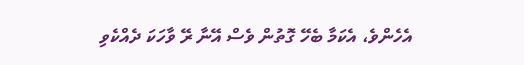އެހެންވެ، އެކަމާ ބެހޭ ގޮތުން ވެސް އޭނާ ރޭ ވާހަކަ ދެއްކެވި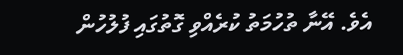އެވެ. އޭނާ ތުހުމަތު ކުރެއްވި ގޮތުގައި ފުލުހުން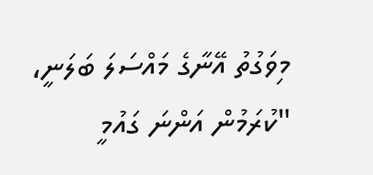މިވަގުތު އޭނާގެ މައްސަލަ ބަލަނީ، "ކުރަމުން އަންނަ ގައުމީ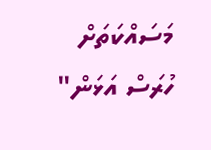މަސައްކަތަށް ހުރަސް އަޅަން"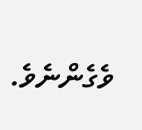ވެގެންނެވެ.